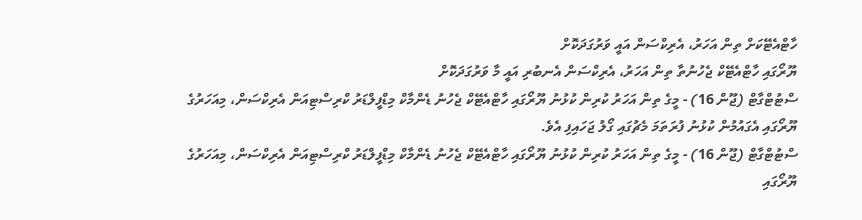ހާޓްއެޓޭކަށް ތިން އަހަރު، އެރިކްސަން އައީ ވަރުގަދަކޮށް
ޔޫރޯގައި ހާޓްއެޓޭކް ޖެހުނުތާ ތިން އަހަރު، އެރިކްސަން އެނބުރި އައީ މާ ވަރުގަދަކޮށް
ސްޓުޓްގާޓް (ޖޫން 16) - މީގެ ތިން އަހަރު ކުރިން ކުޅުނު ޔޫރޯގައި ހާޓްއެޓޭކް ޖެހުނު ޑެންމާކް މިޑްފީލްޑަރު ކްރިސްޓިއަން އެރިކްސަން، މިއަހަރުގެ ޔޫރޯގައި އެގައުމުން ކުޅުނު ފުރަތަމަ މެޗުގައި ގޯލު ޖަހައިފި އެވެ.
ސްޓުޓްގާޓް (ޖޫން 16) - މީގެ ތިން އަހަރު ކުރިން ކުޅުނު ޔޫރޯގައި ހާޓްއެޓޭކް ޖެހުނު ޑެންމާކް މިޑްފީލްޑަރު ކްރިސްޓިއަން އެރިކްސަން، މިއަހަރުގެ ޔޫރޯގައި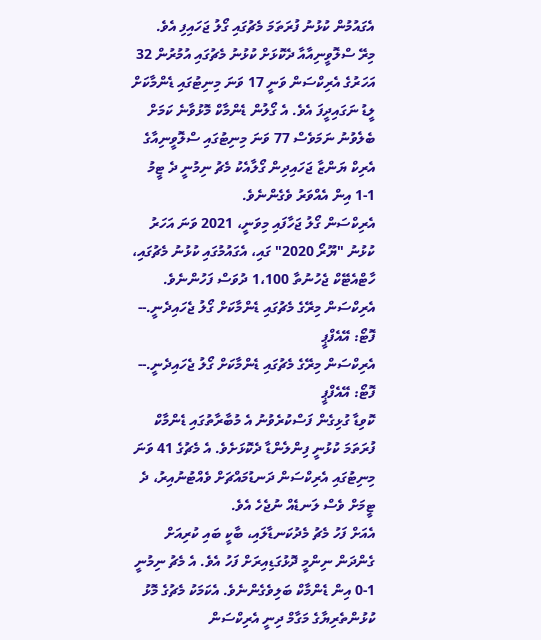އެގައުމުން ކުޅުނު ފުރަތަމަ މެޗުގައި ގޯލު ޖަހައިފި އެވެ.
މިރޭ ސްލޮވީނިއާއާ ދެކޮޅަށް ކުޅުނު މެޗުގައި އުމުރުން 32 އަހަރުގެ އެރިކްސަން ވަނީ 17 ވަނަ މިނިޓުގައި ޑެންމާކަށް ލީޑު ނަގައިދީފަ އެވެ. އެ ގޯލުން ޑެންމާކް މޮޅުވާނެ ކަމަށް ބެލެވުނު ނަމަވެސް 77 ވަނަ މިނިޓުގައި ސްލޮވީނިއާގެ އެރިކް ޔަންޒާ ޖަހައިދިން ގޯލާއެކު މެޗު ނިމުނީ ދެ ޓީމު 1-1 އިން އެއްވަރު ވެގެންނެވެ.
އެރިކްސަން ގޯލު ޖަހާފައި މިވަނީ، 2021 ވަނަ އަހަރު ކުޅުނު "ޔޫރޯ 2020" ގައި، އެގައުމުގައި ކުޅުނު މެޗުގައި، ހާޓްއެޓޭކް ޖެހުނުތާ 1،100 ދުވަސް ފަހުންނެވެ.
އެރިކްސަން މިރޭގެ މެޗުގައި ޑެންމާކަށް ގޯލު ޖެހައިދެނީ.-- ފޮޓޯ: އޭއެފްޕީ
އެރިކްސަން މިރޭގެ މެޗުގައި ޑެންމާކަށް ގޯލު ޖެހައިދެނީ.-- ފޮޓޯ: އޭއެފްޕީ
ކޮވިޑާ ގުޅިގެން ފަސްކުރެވުނު އެ މުބާރާތުގައި ޑެންމާކް ފުރަތަމަ ކުޅުނީ ފިންލެންޑާ ދެކޮޅަށެވެ. އެ މެޗުގެ 41 ވަނަ މިނިޓުގައި އެރިކްސަން ދަނޑުމައްޗަށް ވެއްޓުނުއިރު، ދެ ޓީމަށް ވެސް ލަނޑެއް ނުޖެހެ އެވެ.
އެއަށް ފަހު މެޗު މެދުކަނޑާލައި، ބާކީ ބައި ކުރިއަށް ގެންދަން ނިންމީ ދޮޅުގަޑިއިރަށް ފަހު އެވެ. އެ މެޗު ނިމުނީ 1-0 އިން ޑެންމާކް ބަލިވެގެންނެވެ. އެކަމަކު މެޗުގެ މޮޅު ކުޅުންތެރިޔާގެ މަގާމް ދިނީ އެރިކްސަން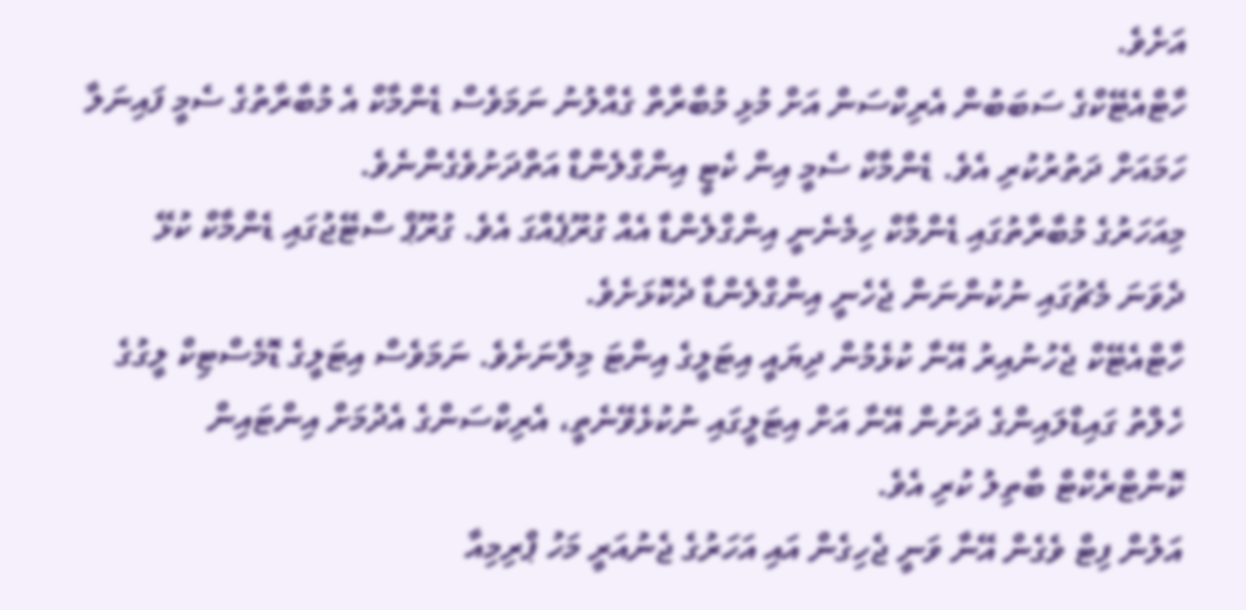އަށެވެ.
ހާޓްއެޓޭކްގެ ސަބަބުން އެރިކްސަން އަށް މުޅި މުބާރާތް ގެއްލުނު ނަމަވެސް ޑެންމާކް އެ މުބާރާތުގެ ސެމީ ފައިނަލާ ހަމައަށް ދަތުރުކުރި އެވެ. ޑެންމާކް ސެމީ އިން ކެޓީ އިންގްލެންޑް އަތްދަށުވެގެންނެވެ.
މިއަހަރުގެ މުބާރާތުގައި ޑެންމާކް ހިމެނެނީ އިންގްލެންޑާ އެއް ގުރޫޕެއްގަ އެވެ. ގުރޫޕް ސްޓޭޖުގައި ޑެންމާކް ކުޅޭ ދެވަނަ މެޗުގައި ނުކުންނަން ޖެހެނީ އިންގްލެންޑާ ދެކޮޅަށެވެ.
ހާޓްއެޓޭކް ޖެހުނުއިރު އޭނާ ކުޅެމުން ދިޔައީ އިޓަލީގެ އިންޓަ މިލާނަށެވެ. ނަމަވެސް އިޓަލީގެ ޑޮމެސްޓިކް ލީގުގެ ހެލްތު ގައިޑްލައިންގެ ދަށުން އޭނާ އަށް އިޓަލީގައި ނުކުޅެވޭނެތީ، އެރިކްސަންގެ އެދުމަށް އިންޓައިން ކޮންޓްރެކްޓް ބާތިލު ކުރި އެވެ.
އަލުން ފިޓް ވެގެން އޭނާ ވަނީ ޖެހިގެން އައި އަހަރުގެ ޖެނުއަރީ މަހު ޕްރިމިއާ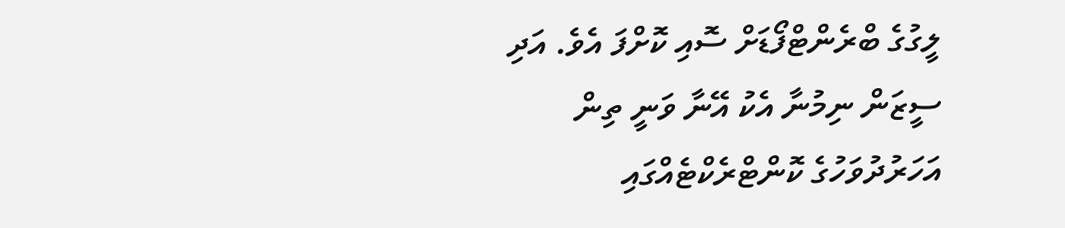ލީގުގެ ބްރެންޓްފޯޑަށް ސޮއި ކޮށްފަ އެވެ. އަދި ސީޒަން ނިމުނާ އެކު އޭނާ ވަނީ ތިން އަހަރުދުވަހުގެ ކޮންޓްރެކްޓެއްގައި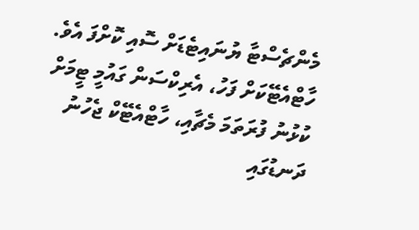މެންޗެސްޓާ ޔުނައިޓެޑަށް ސޮއި ކޮށްފަ އެވެ.
ހާޓްއެޓޭކަށް ފަހު، އެރިކްސަން ގައުމީ ޓީމަށް ކުޅުނު ފުރަތަމަ މެޗާއި، ހާޓްއެޓޭކް ޖެހުނު ދަނޑުގައި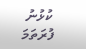ކުޅުނު ފުރަތަމަ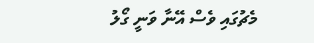މެޗުގައި ވެސް އޭނާ ވަނީ ގޯލު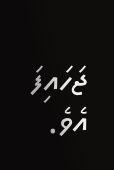ޖަހައިފަ އެވެ.